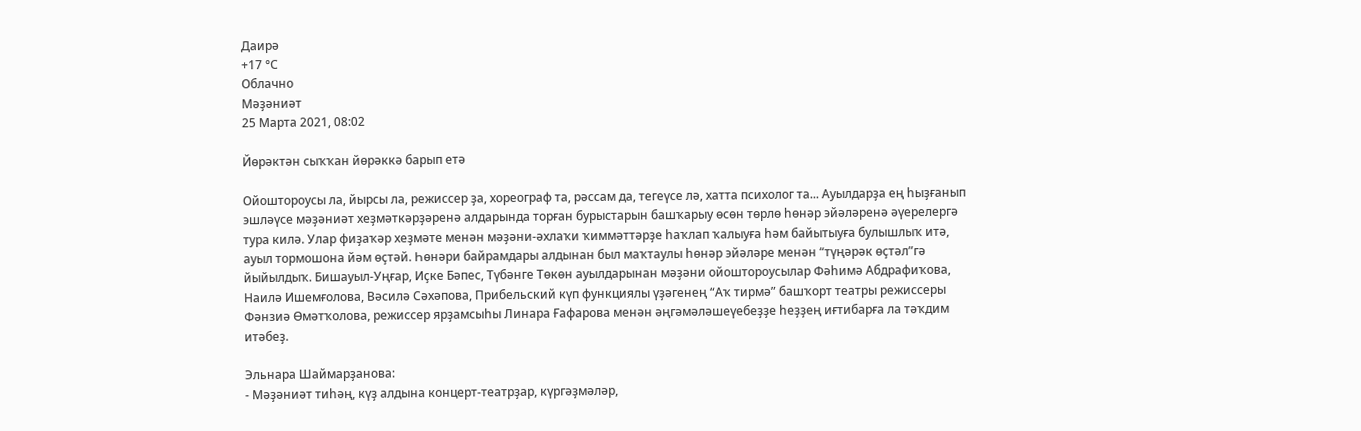Даирә
+17 °С
Облачно
Мәҙәниәт
25 Марта 2021, 08:02

Йөрәктән сыҡҡан йөрәккә барып етә

Ойоштороусы ла, йырсы ла, режиссер ҙа, хореограф та, рәссам да, тегеүсе лә, хатта психолог та... Ауылдарҙа ең һыҙғанып эшләүсе мәҙәниәт хеҙмәткәрҙәренә алдарында торған бурыстарын башҡарыу өсөн төрлө һөнәр эйәләренә әүерелергә тура килә. Улар фиҙаҡәр хеҙмәте менән мәҙәни-әхлаҡи ҡиммәттәрҙе һаҡлап ҡалыуға һәм байытыуға булышлыҡ итә, ауыл тормошона йәм өҫтәй. Һөнәри байрамдары алдынан был маҡтаулы һөнәр эйәләре менән “түңәрәк өҫтәл”гә йыйылдыҡ. Бишауыл-Уңғар, Иҫке Бәпес, Түбәнге Төкөн ауылдарынан мәҙәни ойоштороусылар Фәһимә Абдрафиҡова, Наилә Ишемғолова, Вәсилә Сәхәпова, Прибельский күп функциялы үҙәгенең “Аҡ тирмә” башҡорт театры режиссеры Фәнзиә Өмәтҡолова, режиссер ярҙамсыһы Линара Ғафарова менән әңгәмәләшеүебеҙҙе һеҙҙең иғтибарға ла тәҡдим итәбеҙ.

Эльнара Шаймарҙанова:
- Мәҙәниәт тиһәң, күҙ алдына концерт-театрҙар, күргәҙмәләр,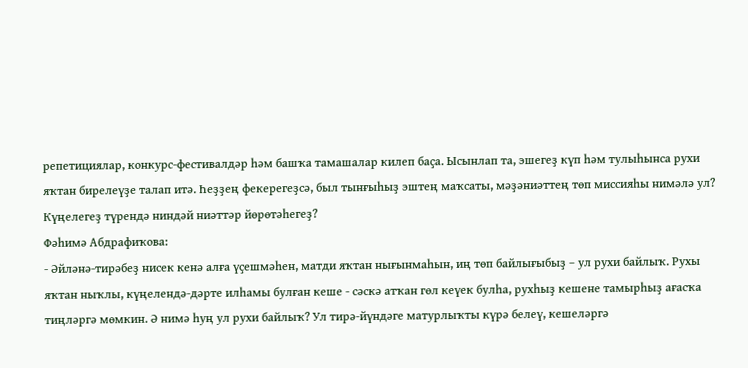репетициялар, конкурс-фестивалдәр һәм башҡа тамашалар килеп баҫа. Ысынлап та, эшегеҙ күп һәм тулыһынса рухи яҡтан бирелеүҙе талап итә. Һеҙҙең фекерегеҙсә, был тынғыһыҙ эштең маҡсаты, мәҙәниәттең төп миссияһы нимәлә ул? Күңелегеҙ түрендә ниндәй ниәттәр йөрөтәһегеҙ?
Фәһимә Абдрафиҡова:
- Әйләнә-тирәбеҙ нисек кенә алға үҫешмәһен, матди яҡтан нығынмаһын, иң төп байлығыбыҙ – ул рухи байлыҡ. Рухы яҡтан ныҡлы, күңелендә-дәрте илһамы булған кеше - сәскә атҡан гөл кеүек булһа, рухһыҙ кешене тамырһыҙ ағасҡа тиңләргә мөмкин. Ә нимә һуң ул рухи байлыҡ? Ул тирә-йүндәге матурлыҡты күрә белеү, кешеләргә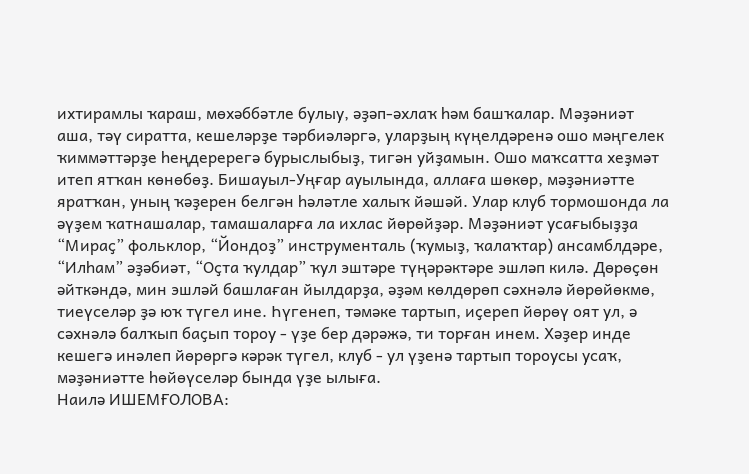ихтирамлы ҡараш, мөхәббәтле булыу, әҙәп-әхлаҡ һәм башҡалар. Мәҙәниәт аша, тәү сиратта, кешеләрҙе тәрбиәләргә, уларҙың күңелдәренә ошо мәңгелек ҡиммәттәрҙе һеңдеререгә бурыслыбыҙ, тигән уйҙамын. Ошо маҡсатта хеҙмәт итеп ятҡан көнөбөҙ. Бишауыл-Уңғар ауылында, аллаға шөкөр, мәҙәниәтте яратҡан, уның ҡәҙерен белгән һәләтле халыҡ йәшәй. Улар клуб тормошонда ла әүҙем ҡатнашалар, тамашаларға ла ихлас йөрөйҙәр. Мәҙәниәт усағыбыҙҙа “Мираҫ” фольклор, “Йондоҙ” инструменталь (ҡумыҙ, ҡалаҡтар) ансамблдәре, “Илһам” әҙәбиәт, “Оҫта ҡулдар” ҡул эштәре түңәрәктәре эшләп килә. Дөрөҫөн әйткәндә, мин эшләй башлаған йылдарҙа, әҙәм көлдөрөп сәхнәлә йөрөйөкмө, тиеүселәр ҙә юҡ түгел ине. Һүгенеп, тәмәке тартып, иҫереп йөрөү оят ул, ә сәхнәлә балҡып баҫып тороу - үҙе бер дәрәжә, ти торған инем. Хәҙер инде кешегә инәлеп йөрөргә кәрәк түгел, клуб - ул үҙенә тартып тороусы усаҡ, мәҙәниәтте һөйөүселәр бында үҙе ылыға.
Наилә ИШЕМҒОЛОВА: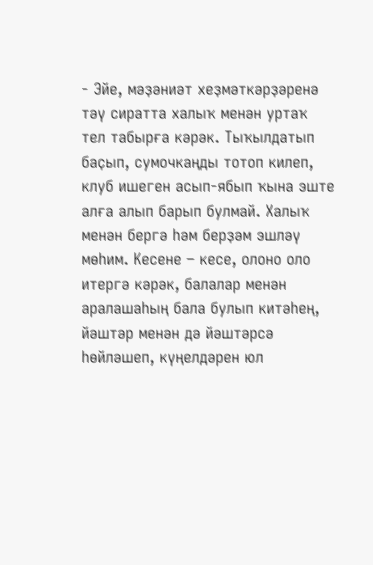- Эйе, мәҙәниәт хеҙмәткәрҙәренә тәү сиратта халыҡ менән уртаҡ тел табырға кәрәк. Тыҡылдатып баҫып, сумочкаңды тотоп килеп, клуб ишеген асып-ябып ҡына эште алға алып барып булмай. Халыҡ менән бергә һәм берҙәм эшләү мөһим. Кесене – кесе, олоно оло итергә кәрәк, балалар менән аралашаһың бала булып китәһең, йәштәр менән дә йәштәрсә һөйләшеп, күңелдәрен юл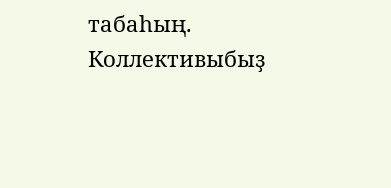табаһың. Коллективыбыҙ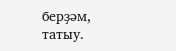берҙәм, татыу.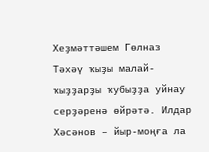Хеҙмәттәшем Гөлназ Тәхәү ҡыҙы малай-ҡыҙҙарҙы ҡубыҙҙа уйнау серҙәренә өйрәтә. Илдар Хәсәнов – йыр-моңға ла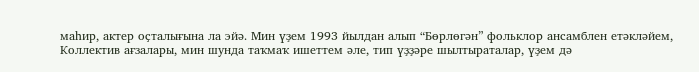маһир, актер оҫталығына ла эйә. Мин үҙем 1993 йылдан алып “Бөрлөгән” фольклор ансамблен етәкләйем, Коллектив ағзалары, мин шунда таҡмаҡ ишеттем әле, тип үҙҙәре шылтыраталар, үҙем дә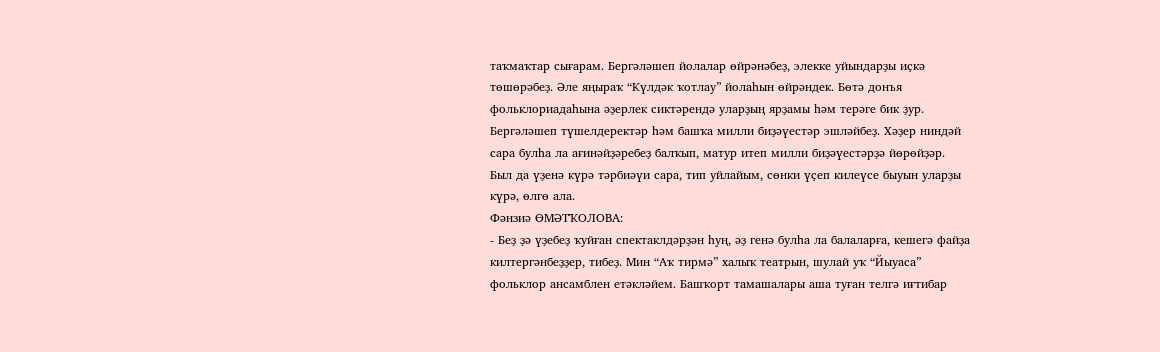таҡмаҡтар сығарам. Бергәләшеп йолалар өйрәнәбеҙ, элекке уйындарҙы иҫкә төшөрәбеҙ. Әле яңыраҡ “Күлдәк ҡотлау” йолаһын өйрәндек. Бөтә донъя фольклориадаһына әҙерлек сиктәрендә уларҙың ярҙамы һәм терәге бик ҙур. Бергәләшеп түшелдеректәр һәм башҡа милли биҙәүестәр эшләйбеҙ. Хәҙер ниндәй сара булһа ла ағинәйҙәребеҙ балҡып, матур итеп милли биҙәүестәрҙә йөрөйҙәр. Был да үҙенә күрә тәрбиәүи сара, тип уйлайым, сөнки үҫеп килеүсе быуын уларҙы күрә, өлгө ала.
Фәнзиә ӨМӘТҠОЛОВА:
- Беҙ ҙә үҙебеҙ ҡуйған спектаклдәрҙән һуң, әҙ генә булһа ла балаларға, кешегә файҙа килтергәнбеҙҙер, тибеҙ. Мин “Аҡ тирмә” халыҡ театрын, шулай уҡ “Йыуаса” фольклор ансамблен етәкләйем. Башҡорт тамашалары аша туған телгә иғтибар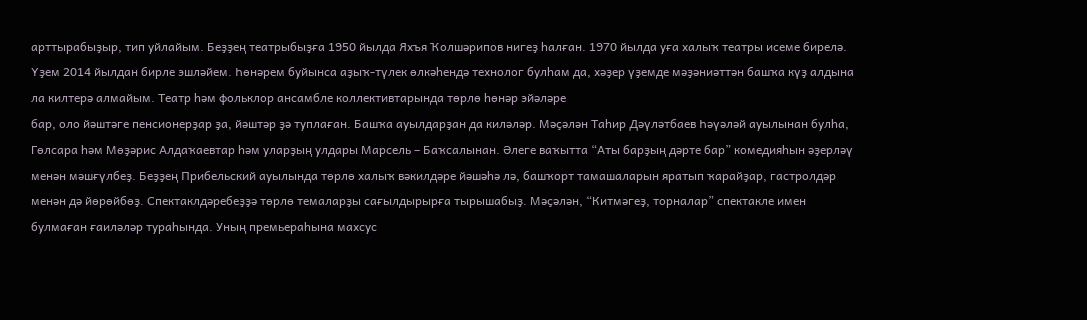арттырабыҙыр, тип уйлайым. Беҙҙең театрыбыҙға 1950 йылда Яхъя Ҡолшәрипов нигеҙ һалған. 1970 йылда уға халыҡ театры исеме бирелә. Үҙем 2014 йылдан бирле эшләйем. Һөнәрем буйынса аҙыҡ-түлек өлкәһендә технолог булһам да, хәҙер үҙемде мәҙәниәттән башҡа күҙ алдына ла килтерә алмайым. Театр һәм фольклор ансамбле коллективтарында төрлө һөнәр эйәләре
бар, оло йәштәге пенсионерҙар ҙа, йәштәр ҙә туплаған. Башҡа ауылдарҙан да киләләр. Мәҫәлән Таһир Дәүләтбаев Һәүәләй ауылынан булһа, Гөлсара һәм Мөҙәрис Алдаҡаевтар һәм уларҙың улдары Марсель – Баҡсалынан. Әлеге ваҡытта “Аты барҙың дәрте бар” комедияһын әҙерләү менән мәшғүлбеҙ. Беҙҙең Прибельский ауылында төрлө халыҡ вәкилдәре йәшәһә лә, башҡорт тамашаларын яратып ҡарайҙар, гастролдәр менән дә йөрөйбөҙ. Спектаклдәребеҙҙә төрлө темаларҙы сағылдырырға тырышабыҙ. Мәҫәлән, “Китмәгеҙ, торналар” спектакле имен булмаған ғаиләләр тураһында. Уның премьераһына махсус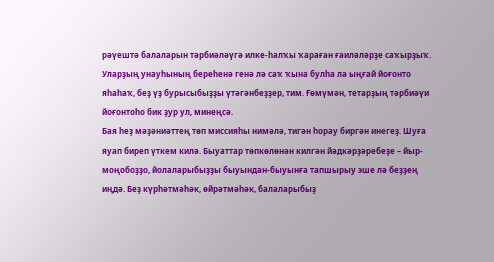рәүештә балаларын тәрбиәләүгә илке-һалҡы ҡараған ғаиләләрҙе саҡырҙыҡ. Уларҙың унауһының береһенә генә лә саҡ ҡына булһа ла ыңғай йоғонто яһаһаҡ, беҙ үҙ бурысыбыҙҙы үтәгәнбеҙҙер, тим. Ғөмүмән, тетарҙың тәрбиәүи йоғонтоһо бик ҙур ул, минеңсә.
Бая һеҙ мәҙәниәттең төп миссияһы нимәлә, тигән һорау биргән инегеҙ. Шуға яуап биреп үткем килә. Быуаттар төпкөлөнән килгән йәдкәрҙәребеҙе – йыр-моңобоҙҙо, йолаларыбыҙҙы быуындан-быуынға тапшырыу эше лә беҙҙең иңдә. Беҙ күрһәтмәһәк, өйрәтмәһәк, балаларыбыҙ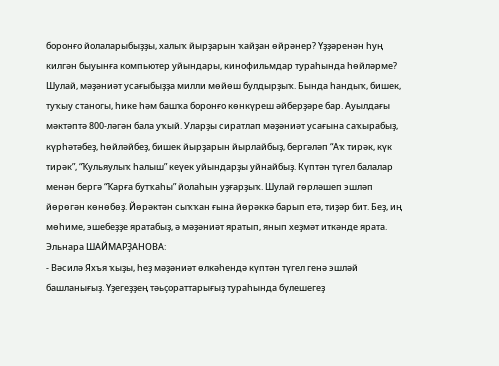боронғо йолаларыбыҙҙы, халыҡ йырҙарын ҡайҙан өйрәнер? Үҙҙәренән һуң килгән быуынға компьютер уйындары, кинофильмдар тураһында һөйләрме? Шулай, мәҙәниәт усағыбыҙҙа милли мөйөш булдырҙыҡ. Бында һандыҡ, бишек, туҡыу станогы, һике һәм башҡа боронғо көнкүреш әйберҙәре бар. Ауылдағы мәктәптә 800-ләгән бала уҡый. Уларҙы сиратлап мәҙәниәт усағына саҡырабыҙ, күрһәтәбеҙ, һөйләйбеҙ, бишек йырҙарын йырлайбыҙ, бергәләп “Аҡ тирәк, күк тирәк”, “Ҡульяулыҡ һалыш” кеүек уйындарҙы уйнайбыҙ. Күптән түгел балалар менән бергә “Ҡарға бутҡаһы” йолаһын уҙғарҙыҡ. Шулай гөрләшеп эшләп йөрөгән көнөбөҙ. Йөрәктән сыҡҡан ғына йөрәккә барып етә, тиҙәр бит. Беҙ, иң мөһиме, эшебеҙҙе яратабыҙ, ә мәҙәниәт яратып, янып хеҙмәт иткәнде ярата.
Эльнара ШАЙМАРҘАНОВА:
- Вәсилә Яхъя ҡыҙы, һеҙ мәҙәниәт өлкәһендә күптән түгел генә эшләй башланығыҙ. Үҙегеҙҙең тәьҫораттарығыҙ тураһында бүлешегеҙ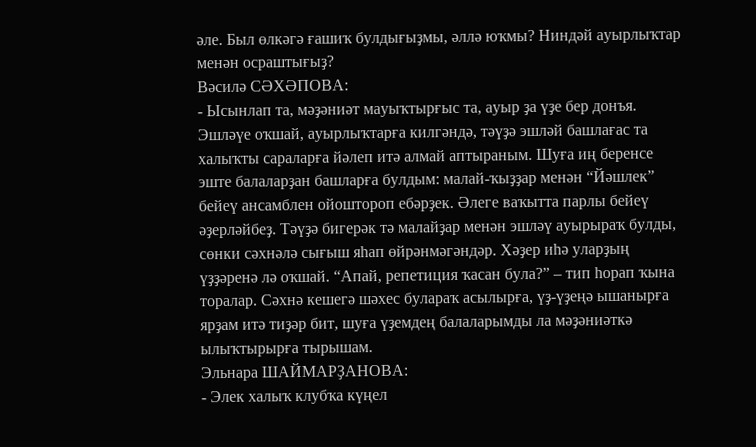әле. Был өлкәгә ғашиҡ булдығыҙмы, әллә юҡмы? Ниндәй ауырлыҡтар менән осраштығыҙ?
Вәсилә СӘХӘПОВА:
- Ысынлап та, мәҙәниәт мауыҡтырғыс та, ауыр ҙа үҙе бер донъя. Эшләүе оҡшай, ауырлыҡтарға килгәндә, тәүҙә эшләй башлағас та халыҡты сараларға йәлеп итә алмай аптыраным. Шуға иң беренсе эште балаларҙан башларға булдым: малай-ҡыҙҙар менән “Йәшлек” бейеү ансамблен ойоштороп ебәрҙек. Әлеге ваҡытта парлы бейеү әҙерләйбеҙ. Тәүҙә бигерәк тә малайҙар менән эшләү ауырыраҡ булды, сөнки сәхнәлә сығыш яһап өйрәнмәгәндәр. Хәҙер иһә уларҙың үҙҙәренә лә оҡшай. “Апай, репетиция ҡасан була?” – тип һорап ҡына торалар. Сәхнә кешегә шәхес булараҡ асылырға, үҙ-үҙеңә ышанырға ярҙам итә тиҙәр бит, шуға үҙемдең балаларымды ла мәҙәниәткә ылыҡтырырға тырышам.
Эльнара ШАЙМАРҘАНОВА:
- Элек халыҡ клубҡа күңел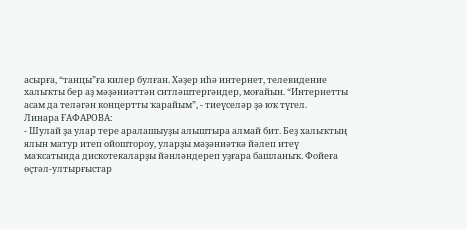асырға, “танцы”ға килер булған. Хәҙер иһә интернет, телевидение халыҡты бер аҙ мәҙәниәттән ситләштергәндер, моғайын. “Интернетты асам да теләгән концертты ҡарайым”, - тиеүселәр ҙә юҡ түгел.
Линара ҒАФАРОВА:
- Шулай ҙа улар тере аралашыуҙы алыштыра алмай бит. Беҙ халыҡтың ялын матур итеп ойоштороу, уларҙы мәҙәниәткә йәлеп итеү маҡсатында дискотекаларҙы йәнләндереп уҙғара башланыҡ. Фойеға өҫтәл-ултырғыстар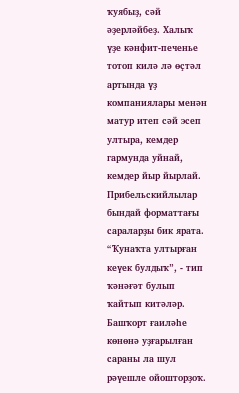ҡуябыҙ, сәй әҙерләйбеҙ. Халыҡ үҙе кәнфит-печенье тотоп килә лә өҫтәл артында үҙ компаниялары менән матур итеп сәй эсеп ултыра, кемдер гармунда уйнай, кемдер йыр йырлай. Прибельскийлылар бындай форматтағы сараларҙы бик ярата. “Ҡунаҡта ултырған кеүек булдыҡ”, - тип ҡәнәғәт булып ҡайтып китәләр. Башҡорт ғаиләһе көнөнә уҙғарылған сараны ла шул рәүешле ойошторҙоҡ.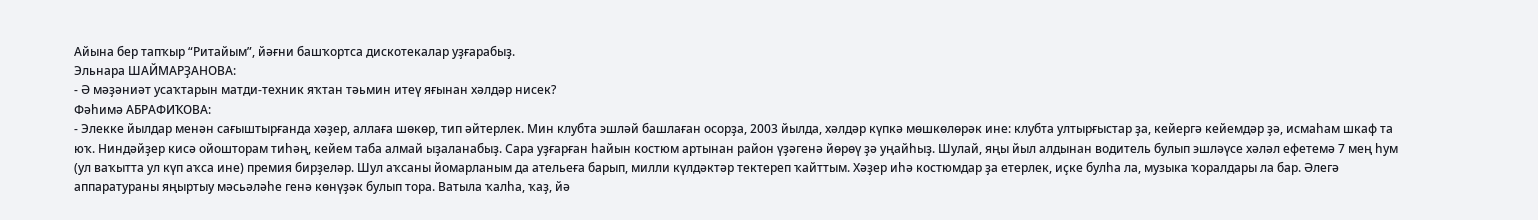Айына бер тапҡыр “Ритайым”, йәғни башҡортса дискотекалар уҙғарабыҙ.
Эльнара ШАЙМАРҘАНОВА:
- Ә мәҙәниәт усаҡтарын матди-техник яҡтан тәьмин итеү яғынан хәлдәр нисек?
Фәһимә АБРАФИҠОВА:
- Элекке йылдар менән сағыштырғанда хәҙер, аллаға шөкөр, тип әйтерлек. Мин клубта эшләй башлаған осорҙа, 2003 йылда, хәлдәр күпкә мөшкөлөрәк ине: клубта ултырғыстар ҙа, кейергә кейемдәр ҙә, исмаһам шкаф та юҡ. Ниндәйҙер кисә ойошторам тиһәң, кейем таба алмай ыҙаланабыҙ. Сара уҙғарған һайын костюм артынан район үҙәгенә йөрөү ҙә уңайһыҙ. Шулай, яңы йыл алдынан водитель булып эшләүсе хәләл ефетемә 7 мең һум (ул ваҡытта ул күп аҡса ине) премия бирҙеләр. Шул аҡсаны йомарланым да ательеға барып, милли күлдәктәр тектереп ҡайттым. Хәҙер иһә костюмдар ҙа етерлек, иҫке булһа ла, музыка ҡоралдары ла бар. Әлегә аппаратураны яңыртыу мәсьәләһе генә көнүҙәк булып тора. Ватыла ҡалһа, ҡаҙ, йә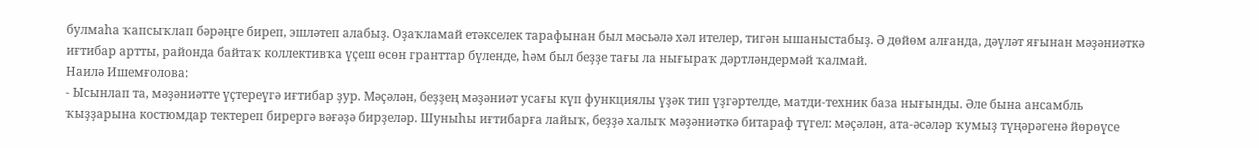булмаһа ҡапсыҡлап бәрәңге биреп, эшләтеп алабыҙ. Оҙаҡламай етәкселек тарафынан был мәсьәлә хәл ителер, тигән ышаныстабыҙ. Ә дөйөм алғанда, дәүләт яғынан мәҙәниәткә иғтибар артты, районда байтаҡ коллективҡа үҫеш өсөн гранттар бүленде, һәм был беҙҙе тағы ла нығыраҡ дәртләндермәй ҡалмай.
Наилә Ишемғолова:
- Ысынлап та, мәҙәниәтте үҫтереүгә иғтибар ҙур. Мәҫәлән, беҙҙең мәҙәниәт усағы күп функциялы үҙәк тип үҙгәртелде, матди-техник база нығынды. Әле бына ансамбль ҡыҙҙарына костюмдар тектереп бирергә вәғәҙә бирҙеләр. Шуныһы иғтибарға лайыҡ, беҙҙә халыҡ мәҙәниәткә битараф түгел: мәҫәлән, ата-әсәләр ҡумыҙ түңәрәгенә йөрөүсе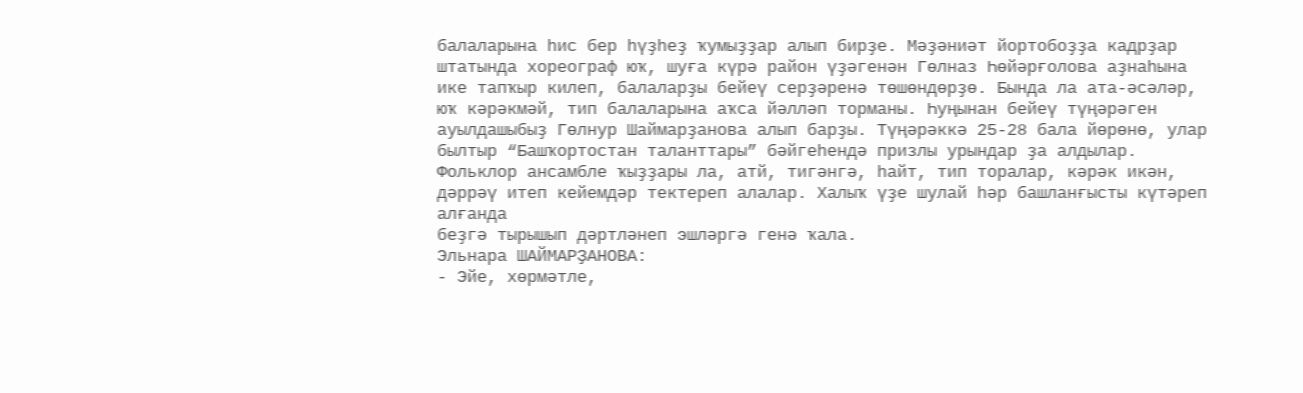балаларына һис бер һүҙһеҙ ҡумыҙҙар алып бирҙе. Мәҙәниәт йортобоҙҙа кадрҙар штатында хореограф юҡ, шуға күрә район үҙәгенән Гөлназ Һөйәрғолова аҙнаһына ике тапҡыр килеп, балаларҙы бейеү серҙәренә төшөндөрҙө. Бында ла ата-әсәләр, юҡ кәрәкмәй, тип балаларына аҡса йәлләп торманы. Һуңынан бейеү түңәрәген ауылдашыбыҙ Гөлнур Шаймарҙанова алып барҙы. Түңәрәккә 25-28 бала йөрөнө, улар былтыр “Башҡортостан таланттары” бәйгеһендә призлы урындар ҙа алдылар. Фольклор ансамбле ҡыҙҙары ла, атй, тигәнгә, һайт, тип торалар, кәрәк икән, дәррәү итеп кейемдәр тектереп алалар. Халыҡ үҙе шулай һәр башланғысты күтәреп алғанда
беҙгә тырышып дәртләнеп эшләргә генә ҡала.
Эльнара ШАЙМАРҘАНОВА:
- Эйе, хөрмәтле,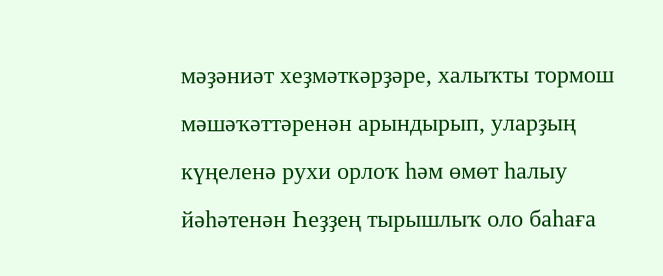мәҙәниәт хеҙмәткәрҙәре, халыҡты тормош мәшәҡәттәренән арындырып, уларҙың күңеленә рухи орлоҡ һәм өмөт һалыу йәһәтенән Һеҙҙең тырышлыҡ оло баһаға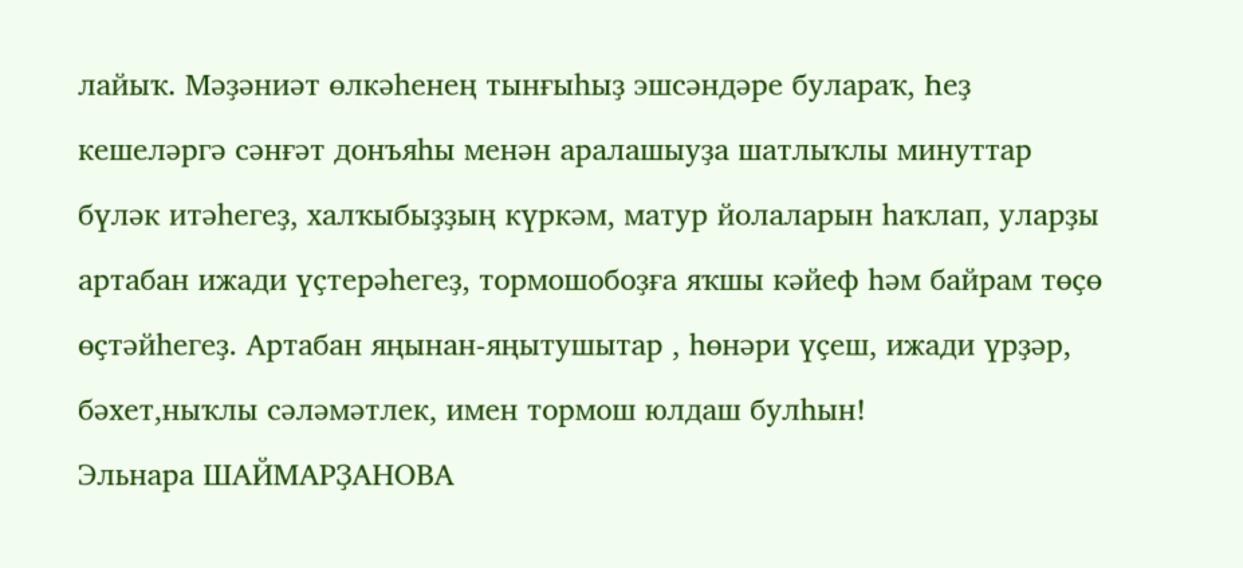лайыҡ. Мәҙәниәт өлкәһенең тынғыһыҙ эшсәндәре булараҡ, Һеҙ кешеләргә сәнғәт донъяһы менән аралашыуҙа шатлыҡлы минуттар бүләк итәһегеҙ, халҡыбыҙҙың күркәм, матур йолаларын һаҡлап, уларҙы артабан ижади үҫтерәһегеҙ, тормошобоҙға яҡшы кәйеф һәм байрам төҫө өҫтәйһегеҙ. Артабан яңынан-яңытушытар , һөнәри үҫеш, ижади үрҙәр, бәхет,ныҡлы сәләмәтлек, имен тормош юлдаш булһын!
Эльнара ШАЙМАРҘАНОВА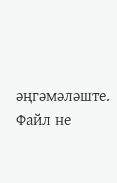әңгәмәләште.
Файл не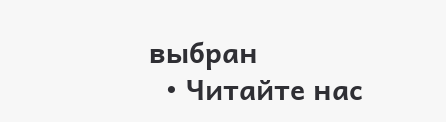выбран
  • Читайте нас